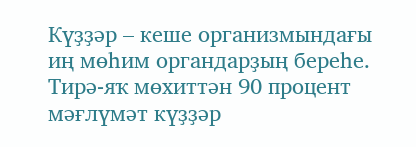Күҙҙәр – кеше организмындағы иң мөһим органдарҙың береһе. Тирә-яҡ мөхиттән 90 процент мәғлүмәт күҙҙәр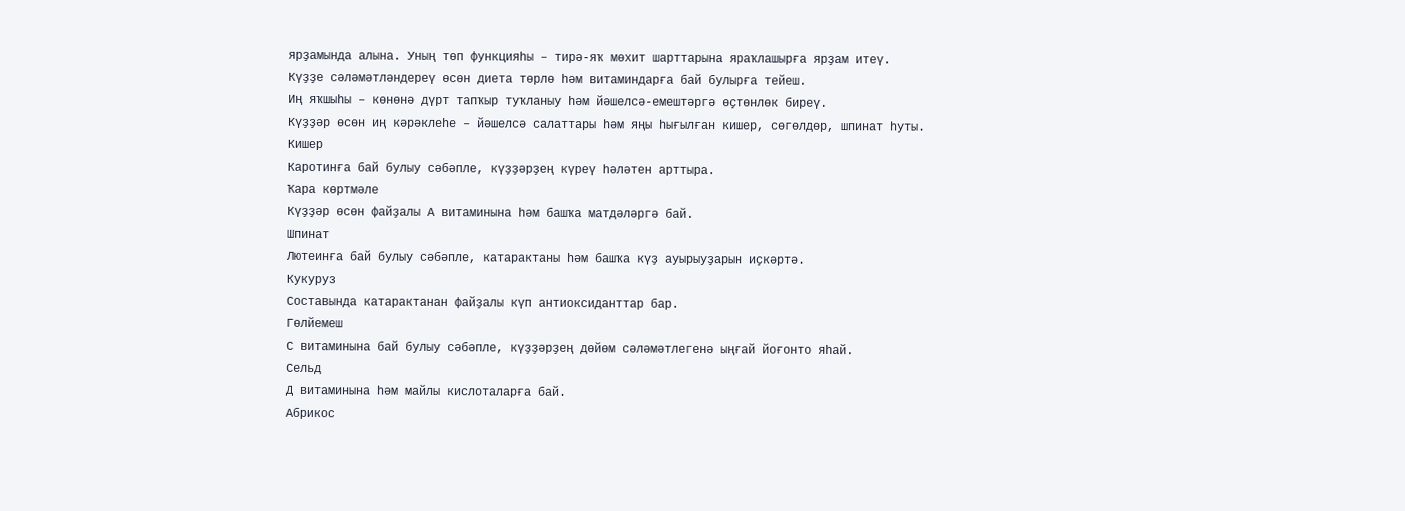ярҙамында алына. Уның төп функцияһы – тирә-яҡ мөхит шарттарына яраҡлашырға ярҙам итеү.
Күҙҙе сәләмәтләндереү өсөн диета төрлө һәм витаминдарға бай булырға тейеш.
Иң яҡшыһы – көнөнә дүрт тапҡыр туҡланыу һәм йәшелсә-емештәргә өҫтөнлөк биреү.
Күҙҙәр өсөн иң кәрәклеһе – йәшелсә салаттары һәм яңы һығылған кишер, сөгөлдөр, шпинат һуты.
Кишер
Каротинға бай булыу сәбәпле, күҙҙәрҙең күреү һәләтен арттыра.
Ҡара көртмәле
Күҙҙәр өсөн файҙалы А витаминына һәм башҡа матдәләргә бай.
Шпинат
Лютеинға бай булыу сәбәпле, катарактаны һәм башҡа күҙ ауырыуҙарын иҫкәртә.
Кукуруз
Составында катарактанан файҙалы күп антиоксиданттар бар.
Гөлйемеш
С витаминына бай булыу сәбәпле, күҙҙәрҙең дөйөм сәләмәтлегенә ыңғай йоғонто яһай.
Сельд
Д витаминына һәм майлы кислоталарға бай.
Абрикос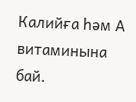Калийға һәм А витаминына бай.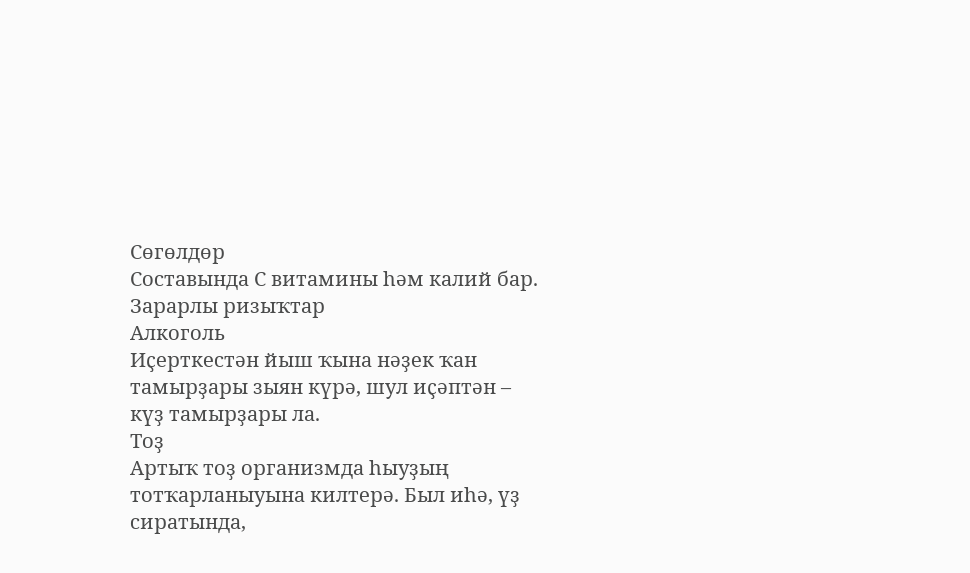Сөгөлдөр
Составында С витамины һәм калий бар.
Зарарлы ризыҡтар
Алкоголь
Иҫерткестән йыш ҡына нәҙек ҡан тамырҙары зыян күрә, шул иҫәптән – күҙ тамырҙары ла.
Тоҙ
Артыҡ тоҙ организмда һыуҙың тотҡарланыуына килтерә. Был иһә, үҙ сиратында,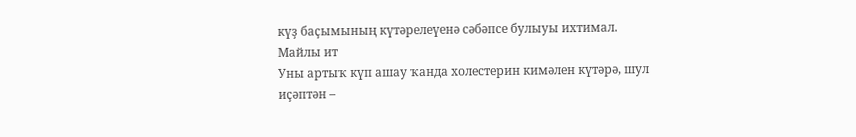күҙ баҫымының күтәрелеүенә сәбәпсе булыуы ихтимал.
Майлы ит
Уны артыҡ күп ашау ҡанда холестерин кимәлен күтәрә, шул иҫәптән –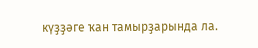күҙҙәге ҡан тамырҙарында ла.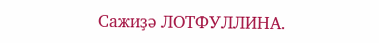Сажиҙә ЛОТФУЛЛИНА.